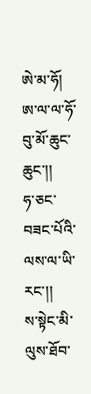ཨེ་མ་ཧོ།
ཨ་ལ་ལ་ཧོ་བུ་མོ་ཆུང་ཆུང་།།
ཧ་ཅང་བཟང་པོའི་ལས་ལ་ཡི་རང་།།
ས་སྟེང་མི་ལུས་ཐོབ་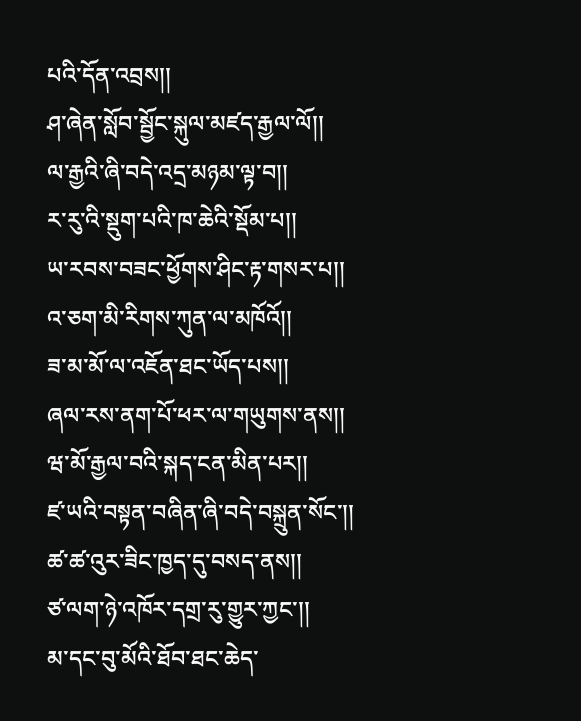པའི་དོན་འབྲས།།
ཤ་ཞེན་སློབ་སྦྱོང་སྐུལ་མཛད་རྒྱལ་ལོ།།
ལ་རྒྱའི་ཞི་བདེ་འདྲ་མཉམ་ལྟ་བ།།
ར་རུ་འི་སྡུག་པའི་ཁ་ཆེའི་སྡོམ་པ།།
ཡ་རབས་བཟང་ཕྱོགས་ཤིང་རྟ་གསར་པ།།
འ་ཅག་མི་རིགས་ཀུན་ལ་མཁོའོ།།
ཟ་མ་མོ་ལ་འཇོན་ཐང་ཡོད་པས།།
ཞལ་རས་ནག་པོ་ཕར་ལ་གཡུགས་ནས།།
ཝ་མོ་རྒྱལ་བའི་སྐད་ངན་མིན་པར།།
ཛ་ཡའི་བསྟན་བཞིན་ཞི་བདེ་བསྐྲུན་སོང་།།
ཚ་ཚ་འུར་ཟིང་ཁྱད་དུ་བསད་ནས།།
ཙ་ལག་ཉེ་འཁོར་དགྲ་རུ་གྱུར་ཀྱང་།།
མ་དང་བུ་མོའི་ཐོབ་ཐང་ཆེད་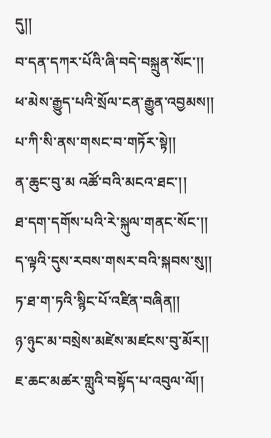དུ།།
བ་དན་དཀར་པོའི་ཞི་བདེ་བསྐྲུན་སོང་།།
ཕ་མེས་རྒྱུད་པའི་སྲོལ་ངན་རྒྱུན་འབྱམས།།
པ་ཀི་སི་ནས་གསང་བ་གཏོར་སྟེ།།
ན་ཆུང་བུ་མ འཚོ་བའི་མངའ་ཐང་།།
ཐ་དག་དགོས་པའི་རེ་སྐུལ་གནང་སོང་།།
ད་ལྟའི་དུས་རབས་གསར་བའི་སྐབས་སུ།།
ཏ་ཐ་ག་ཏའི་སྙིང་པོ་འཛིན་བཞིན།།
ཉ་ཉུང་མ་བསྲེས་མཛེས་མཛངས་བུ་མོར།།
ཇ་ཆང་མཚར་གླུའི་བསྟོད་པ་འབུལ་ལོ།།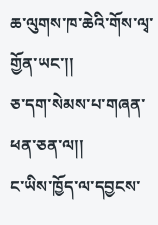ཆ་ལུགས་ཁ་ཆེའི་གོས་ལྭ་གྱོན་ཡང་།།
ཅ་དག་སེམས་པ་གཞན་ཕན་ཅན་ལ།།
ང་ཡིས་ཁྱོད་ལ་དབྱངས་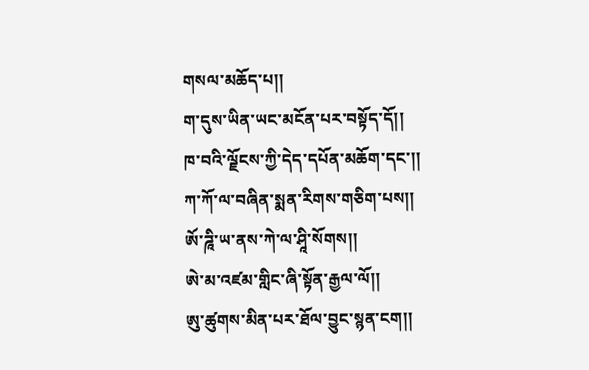གསལ་མཆོད་པ།།
ག་དུས་ཡིན་ཡང་མངོན་པར་བསྟོད་དོ།།
ཁ་བའི་ལྗོངས་ཀྱི་དེད་དཔོན་མཆོག་དང་།།
ཀ་ཀོ་ལ་བཞིན་སྨན་རིགས་གཅིག་པས།།
ཨོ་ཌཱི་ཡ་ནས་ཀེ་ལ་ཤཱི་སོགས།།
ཨེ་མ་འཛམ་གླིང་ཞི་སྟོན་རྒྱལ་ལོ།།
ཨུ་ཚུགས་མིན་པར་ཐོལ་བྱུང་སྙན་ངག།།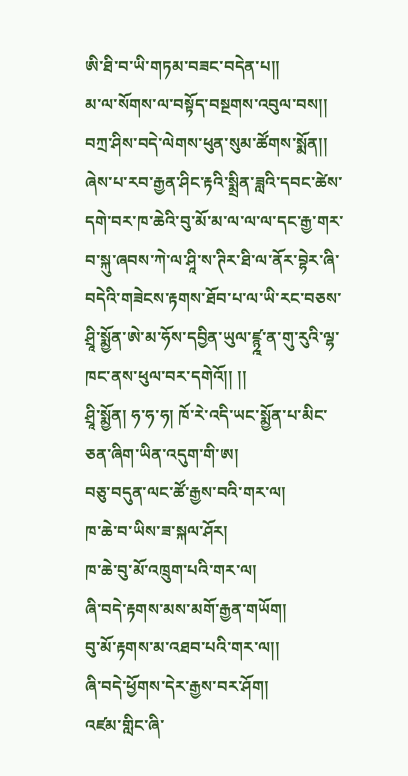ཨི་ཐི་བ་ཡི་གཏམ་བཟང་བདེན་པ།།
མ་ལ་སོགས་ལ་བསྟོད་བསྔགས་འབུལ་བས།།
བཀྲ་ཤིས་བདེ་ལེགས་ཕུན་སུམ་ཚོགས་སྨོན།།
ཞེས་པ་རབ་རྒྱན་ཤིང་རྟའི་སྨྲིན་ཟླའི་དབང་ཚེས་དགེ་བར་ཁ་ཆེའི་བུ་མོ་མ་ལ་ལ་ལ་དང་རྒྱ་གར་བ་སྐུ་ཞབས་ཀེ་ལ་ཤཱི་ས་ཊིར་ཐི་ལ་ནོར་བྷེར་ཞི་བདེའི་གཟེངས་རྟགས་ཐོབ་པ་ལ་ཡི་རང་བཅས་ཤྲཱི་སྨྱོན་ཨེ་མ་ཧོས་དབྱིན་ཡུལ་ཛྙྰ་ན་གུ་རུའི་ལྷ་ཁང་ནས་ཕུལ་བར་དགེའོ།། །།
ཤྲཱི་སྨྱོན། ཧ་ཧ་ཧ། ཁོ་རེ་འདི་ཡང་སྨྱོན་པ་མིང་ཅན་ཞིག་ཡིན་འདུག་གི་ཨ།
བཅུ་བདུན་ལང་ཚོ་རྒྱས་བའི་གར་ལ།
ཁ་ཆེ་བ་ཡིས་ཟ་སྐལ་ཤོར།
ཁ་ཆེ་བུ་མོ་འཁྲུག་པའི་གར་ལ།
ཞི་བདེ་རྟགས་མས་མགོ་རྒྱན་གཡོག།
བུ་མོ་རྟགས་མ་འཐབ་པའི་གར་ལ།།
ཞི་བདེ་ཕྱོགས་དེར་རྒྱས་བར་ཤོག།
འཛམ་གླིང་ཞི་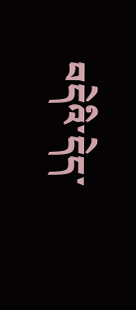བདེའི་དེད་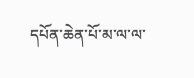དཔོན་ཆེན་པོ་མ་ལ་ལ་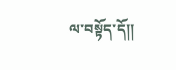ལ་བསྟོད་དོ།།